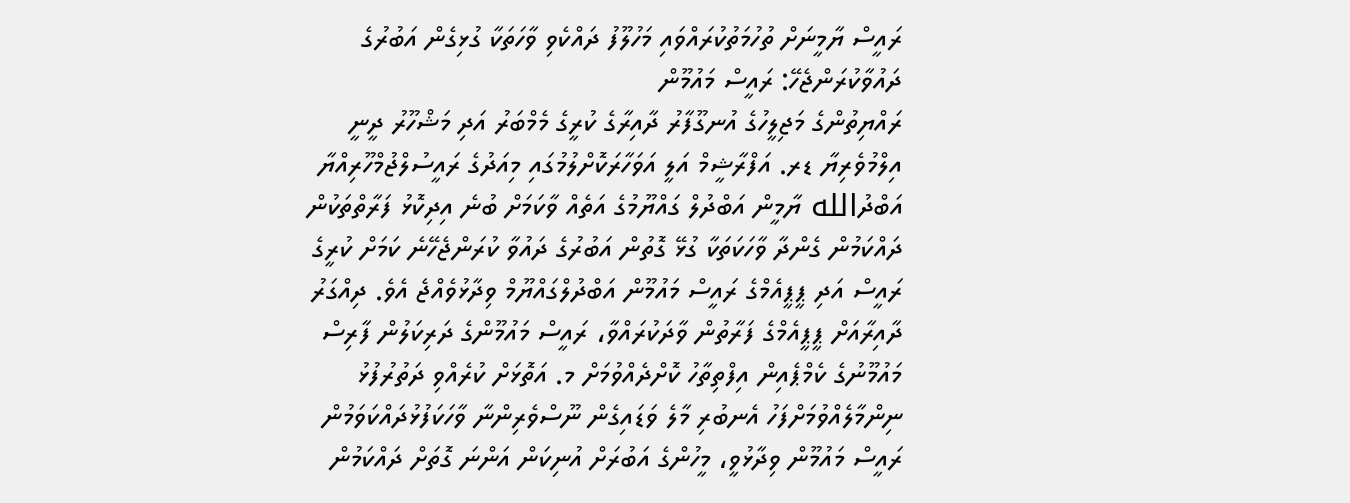ރައީސް ޔާމީނަށް ތުހުމަތުކުރައްވައި މަހުލޫފު ދައްކެވި ވާހަތަކާ ގުޅިގެން އަބުރުގެ ދައުވާކުރަންޖެހޭ: ރައީސް މައުމޫން
ރައްޔިތުންގެ މަޖިލީހުގެ އުނގޫފާރު ދާއިރާގެ ކުރީގެ މެމްބަރު އަދި މަޝްހޫރު ދީނީ އިލްމުވެރިޔާ ޑރ. އަފްރާޝީމް އަލީ އަވަހާރަކޮށްލުމުގައި މިއަދުގެ ރައީސުލްޖުމްހޫރިއްޔާ އަބްދުالله ޔާމީން އަބްދުލް ގައްޔޫމުގެ އަތެއް ވާކަމަށް ބުނެ އިދިކޮޅު ފަރާތްތަކުން ދައްކަމުން ގެންދާ ވާހަކަތަކާ ގުޅޭ ގޮތުން އަބުރުގެ ދައުވާ ކުރަންޖެހޭނެ ކަމަށް ކުރީގެ ރައީސް އަދި ޕީޕީއެމްގެ ރައީސް މައުމޫން އަބްދުލްގައްޔޫމް ވިދާޅުވެއްޖެ އެވެ. ދިއްގަރު ދާއިރާއަށް ޕީޕީއެމްގެ ފަރާތުން ވާދަކުރައްވާ، ރައީސް މައުމޫންގެ ދަރިކަލުން ފާރިސް މައުމޫނުގެ ކެމްޕެއިން އިފްތިތާހު ކޮށްދެއްވުމަށް މ. އަތޮޅަށް ކުރެއްވި ދަތުރުފުޅު ނިންމާލެއްވުމަށްފަހު އެނބުރި މާލެ ވަޑައިގެން ނޫސްވެރިންނާ ވާހަކަފުޅުދައްކަވަމުން ރައީސް މައުމޫން ވިދާޅުވީ، މީހުންގެ އަބުރަށް އުނިކަން އަންނަ ގޮތަށް ދައްކަމުން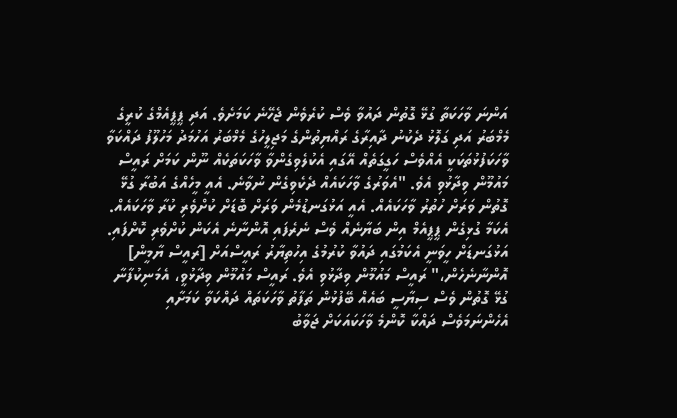އަންނަ ވާހަކަތާ ގުޅޭ ގޮތުން ދައުވާ ވެސް ކުރެވެން ޖެހޭނެ ކަމަށެވެ. އަދި ޕީޕީއެމްގެ ކުރީގެ މެމްބަރު އަދި ގަލޮޅު ދެކުނު ދާއިރާގެ ރައްޔިތުންގެ މަޖިލީހުގެ މެމްބަރު އަހުމަދު މަހުލޫފު ދައްކަވާ ވާހަކަފުޅުތަކަކީ އެއްވެސް ހަގީގަތެއް އޭގައި އެކުލެވިގެންވާ ވާހަކަތަކެއް ނޫން ކަމަށް ރައީސް މައުމޫން ވިދާޅުވި އެވެ. "އެވަރުގެ ވާހަކައެއް ދެކެވިގެން ނުވާނެ. އެއީ މީހެއްގެ އަބުރާ ގުޅޭ ގޮތުން ވަރަށް ހުތުރު ވާހަކައެއް. އެއީ އަޅުގަނޑުމެން ވަރަށް ބޮޑަށް ކުށްވެރި ކުރާ ވާހަކައެއް. އެކަމާ ގުޅިގެން ޕީޕީއެމް އިން ބަޔާނެއް ވެސް ނެރެފައި އޮންނާނެ އެކަން ކުށްވެރި ކޮށްފައި. އަޅުގަނޑަށް ހީވަނީ އެކަމުގައި ދައުވާ ކުރުމުގެ އިހުތިޔާރު ރައީސްއަށް [ރައީސް ޔާމީން] އޮންނާނެހެން،" ރައީސް މައުމޫން ވިދާޅުވި އެވެ. ރައީސް މައުމޫން ވިދާޅުވީ، އެމަނިކުފާނާ ގުޅޭ ގޮތުން ވެސް ސިޔާސީ ބައެއް ބޭފުޅުން ތަފާތު ވާހަކަތައް ދައްކަވާ ކަމަށާއި އެހެންނަމަވެސް ދައްކާ ކޮންމެ ވާހަކައަކަށް ޖަވާބު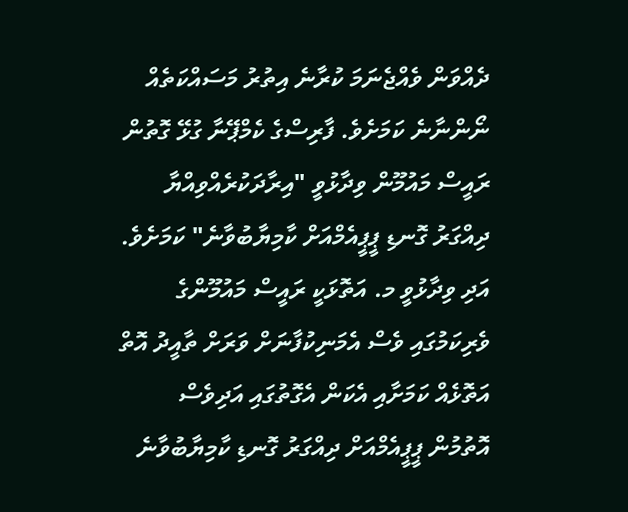ދެއްވަން ވެއްޖެނަމަ ކުރާނެ އިތުރު މަސައްކަތެއް ނޯންނާނެ ކަމަށެވެ. ފާރިސްގެ ކެމްޕޭނާ ގުޅޭ ގޮތުން ރައީސް މައުމޫން ވިދާޅުވީ "އިރާދަކުރެއްވިއްޔާ ދިއްގަރު ގޮނޑި ޕީޕީއެމްއަށް ކާމިޔާބުވާނެ" ކަމަށެވެ. އަދި ވިދާޅުވީ މ. އަތޮޅަކީ ރައީސް މައުމޫންގެ ވެރިކަމުގައި ވެސް އެމަނިކުފާނަށް ވަރަށް ތާއީދު އޮތް އަތޮޅެއް ކަމަށާއި އެކަން އެގޮތުގައި އަދިވެސް އޮތުމުން ޕީޕީއެމްއަށް ދިއްގަރު ގޮނޑި ކާމިޔާބުވާނެ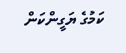ކަމުގެ ޔަގީންކަން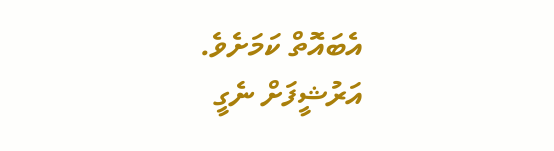އެބައޮތް ކަމަށެވެ.
އަރުޝީފަށް ނެގީ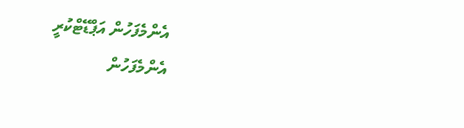އެންމެފަހުން އަޕްޑޭޓްކުރީ
އެންމެފަހުން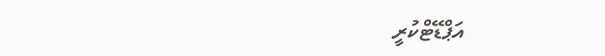އަޕްޑޭޓްކުރީ